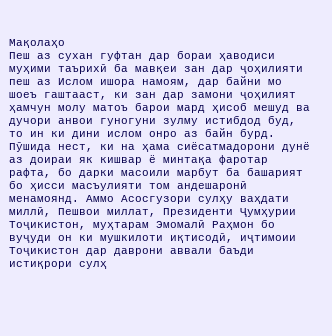Мақолаҳо
Пеш аз сухан гуфтан дар бораи ҳаводиси муҳими таърихӣ ба мавқеи зан дар ҷоҳилияти пеш аз Ислом ишора намоям, дар байни мо шоеъ гаштааст, ки зан дар замони ҷоҳилият ҳамчун молу матоъ барои мард ҳисоб мешуд ва дучори анвои гуногуни зулму истибдод буд, то ин ки дини ислом онро аз байн бурд.
Пӯшида нест, ки на ҳама сиёсатмадорони дунё аз доираи як кишвар ё минтақа фаротар рафта, бо дарки масоили марбут ба башарият бо ҳисси масъулияти том андешаронӣ менамоянд. Аммо Асосгузори сулҳу ваҳдати миллӣ, Пешвои миллат, Президенти Ҷумҳурии Тоҷикистон, муҳтарам Эмомалӣ Раҳмон бо вуҷуди он ки мушкилоти иқтисодӣ, иҷтимоии Тоҷикистон дар даврони аввали баъди истиқрори сулҳ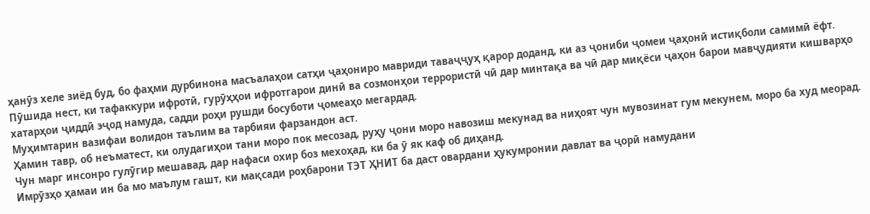ҳанӯз хеле зиёд буд, бо фаҳми дурбинона масъалаҳои сатҳи ҷаҳониро мавриди таваҷҷуҳ қарор доданд, ки аз ҷониби ҷомеи ҷаҳонӣ истиқболи самимӣ ёфт.
Пӯшида нест, ки тафаккури ифротӣ, гурӯҳҳои ифротгарои динӣ ва созмонҳои террористӣ чӣ дар минтақа ва чӣ дар миқёси ҷаҳон барои мавҷудияти кишварҳо хатарҳои ҷиддӣ эҷод намуда, садди роҳи рушди босуботи ҷомеаҳо мегардад.
Муҳимтарин вазифаи волидон таълим ва тарбияи фарзандон аст.
Ҳамин тавр, об неъматест, ки олудагиҳои тани моро пок месозад, руҳу ҷони моро навозиш мекунад ва ниҳоят чун мувозинат гум мекунем, моро ба худ меорад. Чун марг инсонро гулӯгир мешавад, дар нафаси охир боз мехоҳад, ки ба ӯ як каф об диҳанд.
Имрӯзҳо ҳамаи ин ба мо маълум гашт, ки мақсади роҳбарони ТЭТ ҲНИТ ба даст овардани ҳукумронии давлат ва ҷорӣ намудани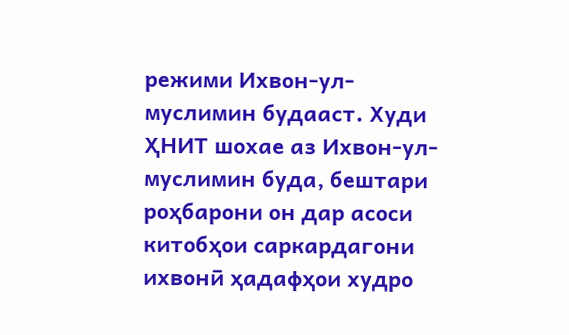режими Ихвон-ул-муслимин будааст. Худи ҲНИТ шохае аз Ихвон-ул-муслимин буда, бештари роҳбарони он дар асоси китобҳои саркардагони ихвонӣ ҳадафҳои худро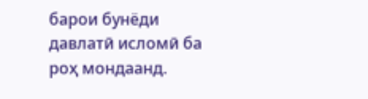барои бунёди давлатӣ исломӣ ба роҳ мондаанд.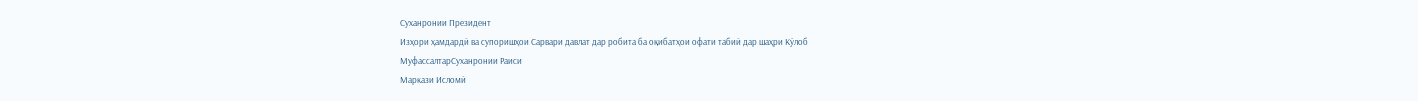Суханронии Президент
Изҳори ҳамдардӣ ва супоришҳои Сарвари давлат дар робита ба оқибатҳои офати табиӣ дар шаҳри Кӯлоб
МуфассалтарСуханронии Раиси
Маркази Исломӣ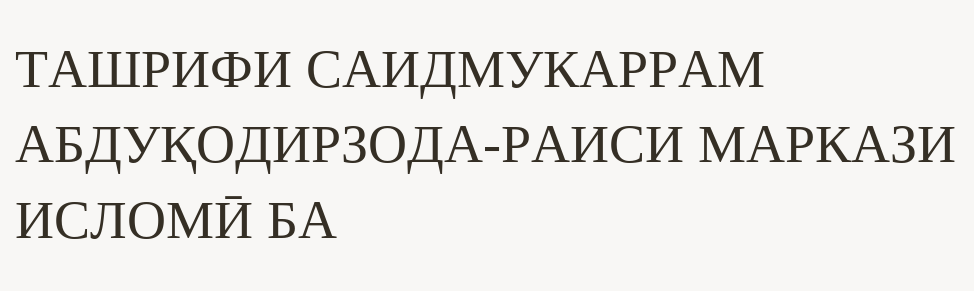ТАШРИФИ САИДМУКАРРАМ АБДУҚОДИРЗОДА-РАИСИ МАРКАЗИ ИСЛОМӢ БА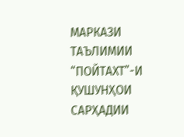МАРКАЗИ ТАЪЛИМИИ “ПОЙТАХТ”-И ҚУШУНҲОИ САРҲАДИИ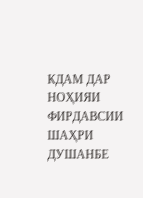КДАМ ДАР НОҲИЯИ ФИРДАВСИИ ШАҲРИ ДУШАНБЕ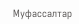Муфассалтар